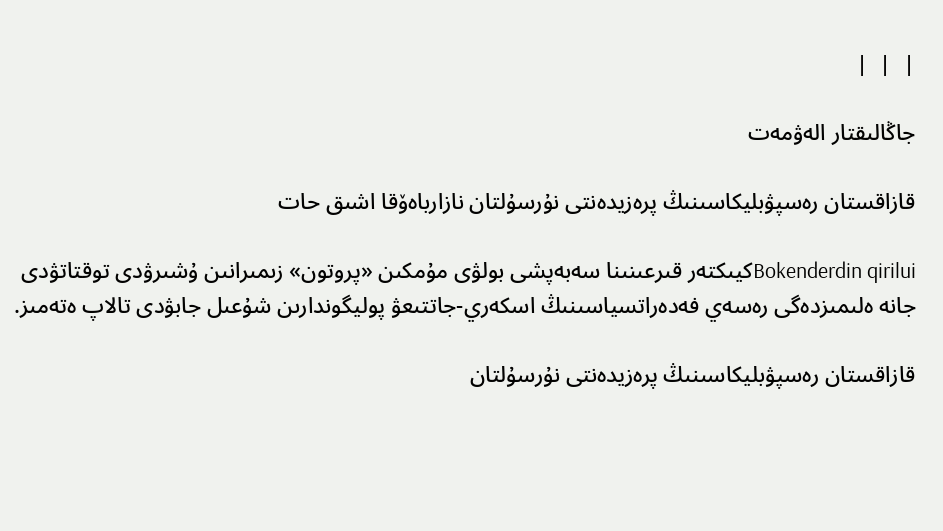|  |  |

جاڭالىقتار الەۋمەت

قازاقستان رەسپۋبليكاسىنىڭ پرەزيدەنتى نۇرسۇلتان نازارباەۆقا اشىق حات

Bokenderdin qiriluiكيىكتەر قىرعىنىنا سەبەپشى بولۋى مۇمكىن «پروتون» زىمىرانىن ۇشىرۋدى توقتاتۋدى جانە ەلىمىزدەگى رەسەي فەدەراتسياسىنىڭ اسكەري-جاتتىعۋ پوليگوندارىن شۇعىل جابۋدى تالاپ ەتەمىز.

قازاقستان رەسپۋبليكاسىنىڭ پرەزيدەنتى نۇرسۇلتان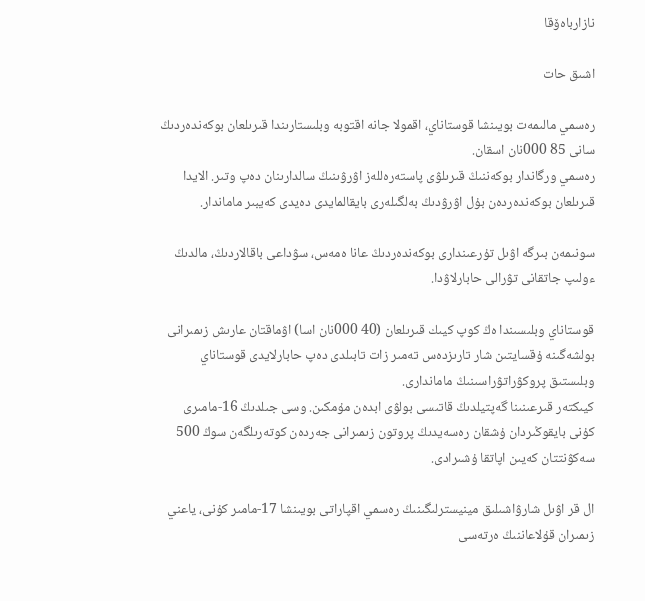نازارباەۆقا

اشىق حات

رەسمي مالىمەت بويىنشا قوستاناي، اقمولا جانە اقتوبە وبلىستارىندا قىرىلعان بوكەندەردىڭ سانى 85 000نان اسقان.
رەسمي ورگاندار بوكەننىڭ قىرىلۋى پاستەرەللەز اۋرۋىنىڭ سالدارىنان دەپ وتىر. الايدا قىرىلعان بوكەندەردەن بۇل اۋرۋدىڭ بەلگىلەرى بايقالمايدى دەيدى كەيبىر ماماندار.

سونىمەن بىرگە اۋىل تۇرعىندارى بوكەندەردىڭ عانا ەمەس، سۋداعى باقالاردىڭ، مالدىڭ ءولىپ جاتقانى تۋرالى حابارلاۋدا.

قوستاناي وبلىسىندا ەڭ كوپ كيىك قىرىلعان (40 000نان اسا) اۋماقتان عارىش زىمىرانى بولشەگىنە ۇقسايتىن شار تارىزدەس تەمىر زات تابىلدى دەپ حابارلايدى قوستاناي وبلىستىق پروكۋراتۋراسىنىڭ ماماندارى.
كيىكتەر قىرعىنىنا گەپتيلدىڭ قاتىسى بولۋى ابدەن مۇمكىن. وسى جىلدىڭ 16-مامىرى كۇنى بايقوڭىردان ۇشقان رەسەيدىڭ پروتون زىمىرانى جەردەن كوتەرىلگەن سوڭ 500 سەكۋنتتان كەيىن اپاتقا ۇشىرادى.

ال قر اۋىل شارۋاشىلىق مينيسترلىگىنىڭ رەسمي اقپاراتى بويىنشا 17-مامىر كۇنى، ياعني زىمىران قۇلاعاننىڭ ەرتەسى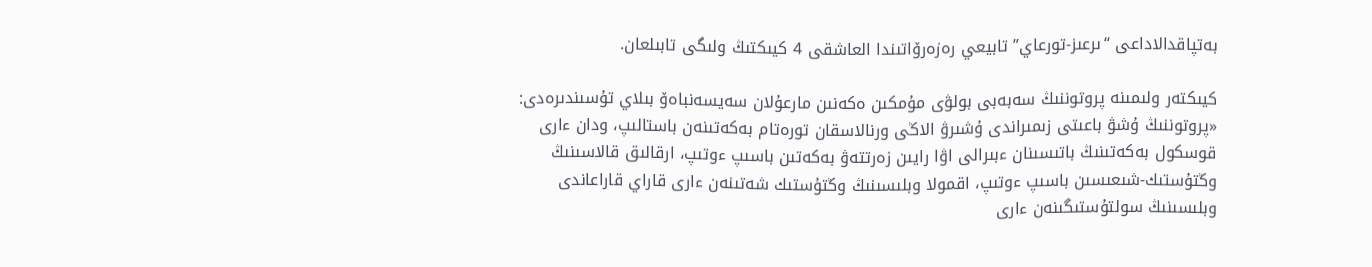بەتپاقدالاداعى “ىرعىز-تورعاي” تابيعي رەزەرۆاتىندا العاشقى 4 كيىكتىڭ ولىگى تابىلعان.

كيىكتەر ولىمىنە پروتوننىڭ سەبەبى بولۋى مۇمكىن ەكەنىن مارعۇلان سەيسەنباەۆ بىلاي تۇسىندىرەدى: «پروتوننىڭ ۇشۋ باعىتى زىمىراندى ۇشىرۋ الاڭى ورنالاسقان تورەتام بەكەتىنەن باستالىپ، ودان ءارى قوسكول بەكەتىنىڭ باتىسىنان ءبىرالى اۋا رايىن زەرتتەۋ بەكەتىن باسىپ ءوتىپ، ارقالىق قالاسىنىڭ وڭتۇستىك-شىعىسىن باسىپ ءوتىپ، اقمولا وبلىسىنىڭ وڭتۇستىك شەتىنەن ءارى قاراي قاراعاندى وبلىسىنىڭ سولتۇستىگىنەن ءارى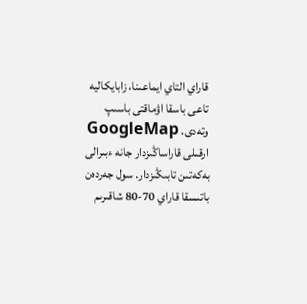قاراي التاي ايماعىنا، زابايكاليە تاعى باسقا اۋماقتى باسىپ وتەدى. GoogleMap ارقىلى قاراساڭىزدار جانە ءبىرالى بەكەتىن تابىڭىزدار. سول جەردەن باتىسقا قاراي 70-80 شاقىرىم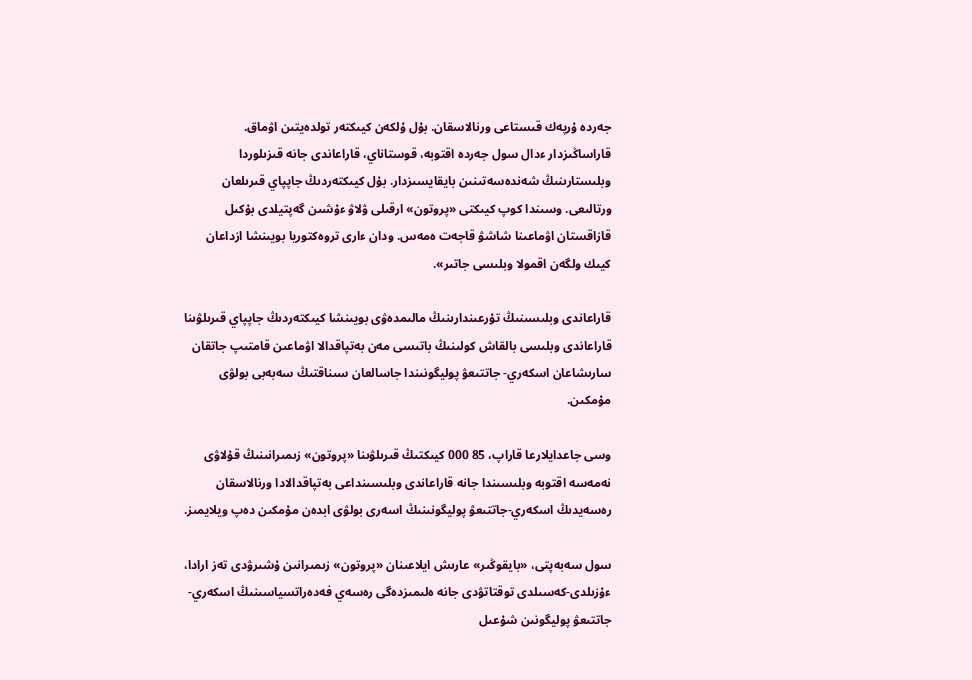جەردە ۇرپەك قىستاعى ورنالاسقان. بۇل ۇلكەن كيىكتەر تولدەيتىن اۋماق. قاراساڭىزدار ءدال سول جەردە اقتوبە، قوستاناي، قاراعاندى جانە قىزىلوردا وبلىستارىنىڭ شەندەسەتىنىن بايقايسىزدار. بۇل كيىكتەردىڭ جاپپاي قىرىلعان ورتالىعى. وسىندا كوپ كيىكتى «پروتون» ارقىلى ۋلاۋ ءۇشىن گەپتيلدى بۇكىل قازاقستان اۋماعىنا شاشۋ قاجەت ەمەس. ودان ءارى تروەكتوريا بويىنشا ازداعان كيىك ولگەن اقمولا وبلىسى جاتىر».

قاراعاندى وبلىسىنىڭ تۇرعىندارىنىڭ مالىمدەۋى بويىنشا كيىكتەردىڭ جاپپاي قىرىلۋىنا قاراعاندى وبلىسى بالقاش كولىنىڭ باتىسى مەن بەتپاقدالا اۋماعىن قامتىپ جاتقان سارىشاعان اسكەري- جاتتىعۋ پوليگونىندا جاسالعان سىناقتىڭ سەبەبى بولۋى مۇمكىن.

وسى جاعدايلارعا قاراپ، 85 000 كيىكتىڭ قىرىلۋىنا «پروتون» زىمىرانىنىڭ قۇلاۋى نەمەسە اقتوبە وبلىسىندا جانە قاراعاندى وبلىسىنداعى بەتپاقدالادا ورنالاسقان رەسەيدىڭ اسكەري-جاتتىعۋ پوليگونىنىڭ اسەرى بولۋى ابدەن مۇمكىن دەپ ويلايمىز.

سول سەبەپتى، «بايقوڭىر» عارىش ايلاعىنان «پروتون» زىمىرانىن ۇشىرۋدى تەز ارادا، ءۇزىلدى-كەسىلدى توقتاتۋدى جانە ەلىمىزدەگى رەسەي فەدەراتسياسىنىڭ اسكەري-جاتتىعۋ پوليگونىن شۇعىل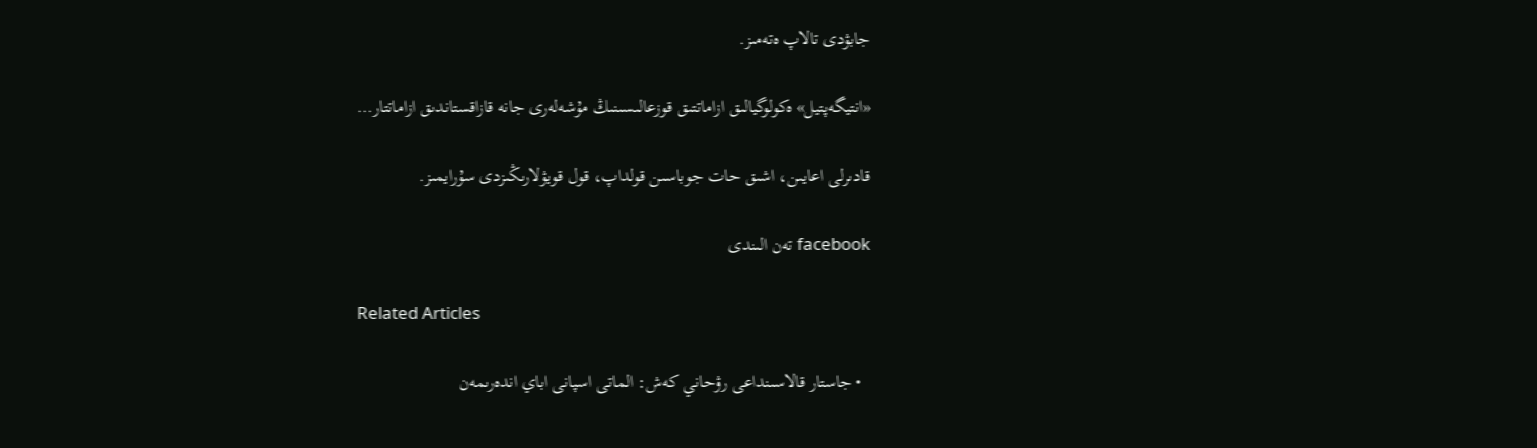جابۋدى تالاپ ەتەمىز.

«انتيگەپتيل» ەكولوگيالىق ازاماتتىق قوزعالىسىنىڭ مۇشەلەرى جانە قازاقستاندىق ازاماتتار…

قادىرلى اعايىن، اشىق حات جوباسىن قولداپ، قول قويۋلارىڭىزدى سۇرايمىز.

facebook تەن الىندى

Related Articles

  • جاستار قالاسىنداعى رۋحاني كەش: الماتى اسپانى اباي اندەرىمەن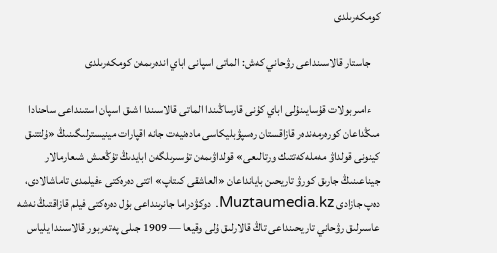كومكەرىلدى

    جاستار قالاسىنداعى رۋحاني كەش: الماتى اسپانى اباي اندەرىمەن كومكەرىلدى

    ءامىربولات قۇسايىنۇلى اباي كۇنى قارساڭىندا الماتى قالاسىندا اشىق اسپان استىنداعى ساحنادا مىڭداعان كورەرمەندەر قازاقستان رەسپۋبليكاسى مادەنيەت جانە اقپارات مينيسترلىگىنىڭ «ۇلتتىق كينونى قولداۋ مەملەكەتتىك ورتالىعى» قولداۋىمەن تۇسىرىلگەن ابايدىڭ تۇڭعىش شىعارمالار جيناعىنىڭ جارىق كورۋ تاريحىن بايانداعان «العاشقى كىتاپ» اتتى دەرەكتى ءفيلمدى تاماشالادى، دەپ جازادى Muztaumedia.kz. دوكۋدراما جانرىنداعى بۇل دەرەكتى فيلم قازاقتىڭ نەشە عاسىرلىق رۋحاني تاريحىنداعى تاڭ قالارلىق ۇلى وقيعا — 1909 جىلى پەتەربور قالاسىندا يلياس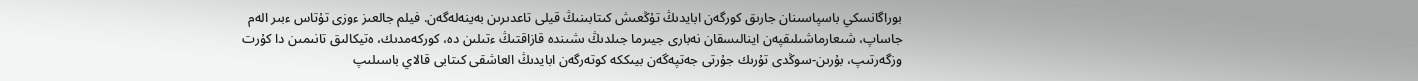بوراگانسكي باسپاسىنان جارىق كورگەن ابايدىڭ تۇڭعىش كىتابىنىڭ قيلى تاعدىرىن بەينەلەگەن. فيلم جالعىز ءوزى تۇتاس ءبىر الەم جاساپ، شىعارماشىلىقپەن اينالىسقان نەبارى جيىرما جىلدىڭ ىشىندە قازاقتىڭ ءتىلىن دە، كوركەمدىك، ەتيكالىق تانىمىن دا كۇرت وزگەرتىپ، بۇرىن-سوڭدى تۇرىك جۇرتى جەتپەگەن بيىككە كوتەرگەن ابايدىڭ العاشقى كىتابى قالاي باسىلىپ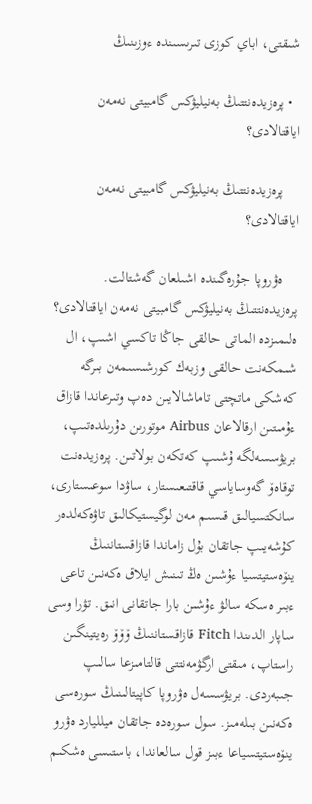شىقتى، اباي كوزى تىرىسىندە ءوزىنىڭ

  • پرەزيدەنتتىڭ بەنيليۋكس گامبيتى نەمەن اياقتالادى؟

    پرەزيدەنتتىڭ بەنيليۋكس گامبيتى نەمەن اياقتالادى؟

    ەۋروپا جۇرەگىندە اشىلعان گەشتالت. پرەزيدەنتتىڭ بەنيليۋكس گامبيتى نەمەن اياقتالادى؟ ەلىمىزدە الماتى حالقى جاڭا تاكسي اشىپ، ال شىمكەنت حالقى وزبەك كورشىسىمەن بىرگە كەشكى ماتچتى تاماشالايىن دەپ وتىرعاندا قازاق ءۇمىتىن ارقالاعان Airbus موتورىن دۇرىلدەتىپ، بريۋسسەلگە ۇشىپ كەتكەن بولاتىن. پرەزيدەنت توقاەۆ گەوساياسي قاقتىعىستار، ساۋدا سوعىستارى، سانكتسيالىق قىسىم مەن لوگيستيكالىق تاۋەكەلدەر كۇشەيىپ جاتقان بۇل زاماندا قازاقستاننىڭ ينۆەستيتسيا ءۇشىن ەڭ تىنىش ايلاق ەكەنىن تاعى ءبىر ەسكە سالۋ ءۇشىن بارا جاتقانى انىق. تۋرا وسى ساپار الدىندا Fitch قازاقستاننىڭ ۆۆۆ رەيتينگىن راستاپ، مىقتى ارگۋمەنتتى قالتامىزعا سالىپ جىبەردى. بريۋسسەل ەۋروپا كاپيتالىنىڭ سورەسى ەكەنىن بىلەمىز. سول سورەدە جاتقان ميلليارد ەۋرو ينۆەستيتسياعا ءبىز قول سالعاندا، باستىسى ەشكىم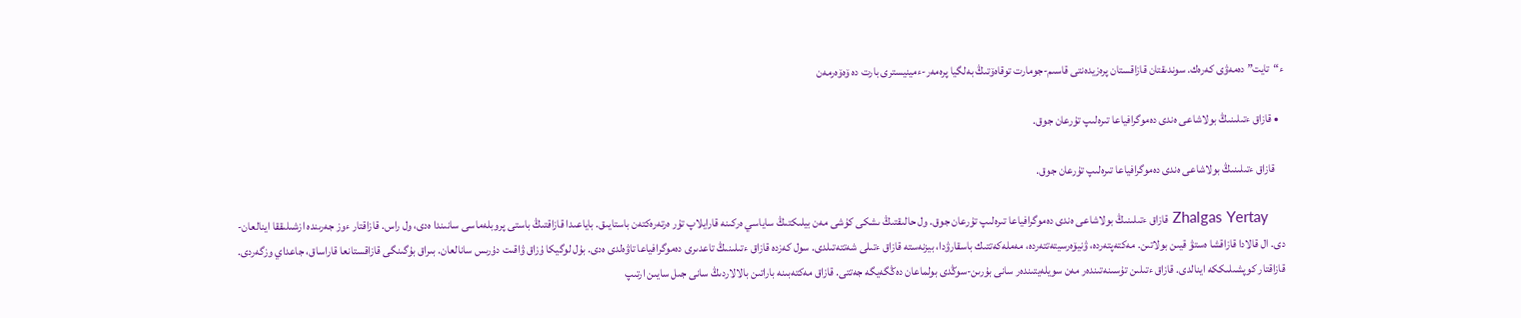ء“تايت” دەمەۋى كەرەك. سوندىقتان قازاقستان پرەزيدەنتى قاسىم-جومارت توقاەۆتىڭ بەلگيا پرەمەر-ءمينيسترى بارت دە ۆەۆەرمەن

  • قازاق ءتىلىنىڭ بولاشاعى ەندى دەموگرافياعا تىرەلىپ تۇرعان جوق.

    قازاق ءتىلىنىڭ بولاشاعى ەندى دەموگرافياعا تىرەلىپ تۇرعان جوق.

    Zhalgas Yertay قازاق ءتىلىنىڭ بولاشاعى ەندى دەموگرافياعا تىرەلىپ تۇرعان جوق. ول حالىقتىڭ ىشكى كۇشى مەن بيلىكتىڭ ساياسي ەركىنە قارايلاپ تۇر ەرتەرەكتەن باستايىق. باياعىدا قازاقتىڭ باستى پروبلەماسى سانىندا ەدى، ول راس. قازاقتار ءوز جەرىندە ازشىلىققا اينالعان-دى. ال قالادا قازاقشا ەستۋ قيىن بولاتىن. مەكتەپتەردە، ۋنيۆەرسيتەتتەردە، مەملەكەتتىك باسقارۋدا، بيزنەستە قازاق ءتىلى شەتتەتىلدى. سول كەزدە قازاق ءتىلىنىڭ تاعدىرى دەموگرافياعا تاۋەلدى ەدى. بۇل لوگيكا ۇزاق ۋاقىت دۇرىس سانالعان. بىراق بۇگىنگى قازاقستانعا قاراساق، جاعداي وزگەردى. قازاقتار كوپشىلىككە اينالدى. قازاق ءتىلىن تۇسىنەتىندەر مەن سويلەيتىندەر سانى بۇرىن-سوڭدى بولماعان دەڭگەيگە جەتتى. قازاق مەكتەبىنە باراتىن بالالاردىڭ سانى جىل سايىن ارتىپ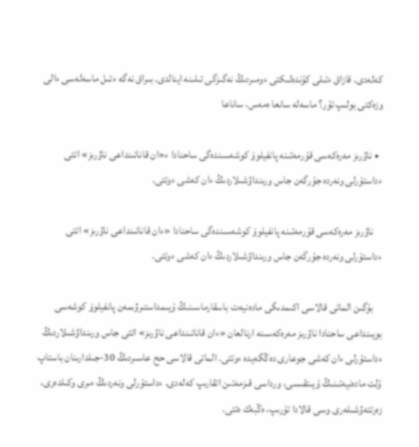كەلەدى. قازاق ءتىلى كۇندەلىكتى ءومىردىڭ نەگىزگى تىلىنە اينالدى. بىراق نەگە ءتىل ماسەلەسى ءالى وزەكتى بولىپ تۇر؟ ماسەلە سانعا ەمەس، ساناعا

  • ناۋرىز مەرەكەسى قۇرمەتىنە پانفيلوۆ كوشەسىندەگى ساحنادا ء«ان قاناتىنداعى ناۋرىز» اتتى ءداستۇرلى ونەردە جۇرگەن جاس ورىنداۋشىلاردىڭ ءان كەشى ءوتتى.

    ناۋرىز مەرەكەسى قۇرمەتىنە پانفيلوۆ كوشەسىندەگى ساحنادا «ءان قاناتىنداعى ناۋرىز» اتتى ءداستۇرلى ونەردە جۇرگەن جاس ورىنداۋشىلاردىڭ ءان كەشى ءوتتى.

    بۇگىن الماتى قالاسى اكىمدىگى مادەنيەت باسقارماسىنىڭ ۇيىمداستىرۋىمەن پانفيلوۆ كوشەسى بويىنداعى ساحنادا ناۋرىز مەرەكەسىنە ارنالعان «ءان قاناتىنداعى ناۋرىز» اتتى جاس ورىنداۋشىلاردىڭ ءداستۇرلى ءان كەشى جوعارى دەڭگەيدە ءوتتى. الماتى قالاسى حح عاسىردىڭ 30-جىلدارىنان باستاپ ۇلت مادەنيەتىنىڭ ۇيىتقىسى، ورداسى قىزمەتىن اتقارىپ كەلەدى. ءداستۇرلى ونەردىڭ ءىرى وكىلدەرى، زەرتتەۋشىلەرى وسى قالادا تۇرىپ، ەڭبەك ەتتى.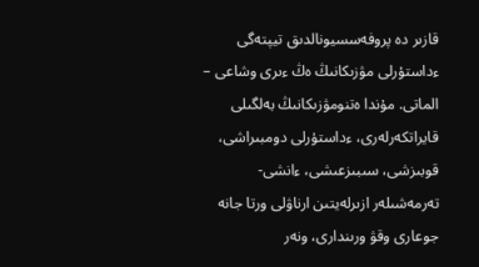قازىر دە پروفەسسيونالدىق تيپتەگى ءداستۇرلى مۋزىكانىڭ ەڭ ءىرى وشاعى – الماتى. مۇندا ەتنومۋزىكانىڭ بەلگىلى قايراتكەرلەرى، ءداستۇرلى دومبىراشى، قوبىزشى، سىبىزعىشى، ءانشى-تەرمەشىلەر ازىرلەيتىن ارناۋلى ورتا جانە جوعارى وقۋ ورىندارى، ونەر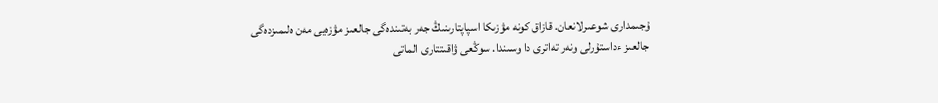ۇجىمدارى شوعىرلانعان. قازاق كونە مۋزىكا اسپاپتارىنىڭ جەر بەتىندەگى جالعىز مۋزەيى مەن ەلىمىزدەگى جالعىز ءداستۇرلى ونەر تەاترى دا وسىندا. سوڭعى ۋاقىتتارى الماتى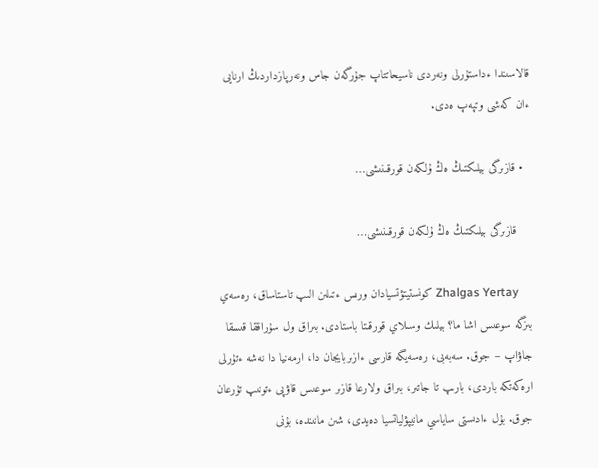قالاسىندا ءداستۇرلى ونەردى ناسيحاتتاپ جۇرگەن جاس ونەرپازداردىڭ ارنايى ءان كەشى وتپەپ ەدى.

  • قازىرگى بيلىكتىڭ ەڭ ۇلكەن قورقىنىشى…

    قازىرگى بيلىكتىڭ ەڭ ۇلكەن قورقىنىشى…

    Zhalgas Yertay كونستيتۋتسيادان ورىس ءتىلىن الىپ تاستاساق، رەسەي بىزگە سوعىس اشا ما؟ بيلىك وسىلاي قورقىتا باستادى. بىراق ول سۇراققا قىسقا جاۋاپ – جوق. سەبەبى، رەسەيگە قارسى ءازىربايجان دا، ارمەنيا دا نەشە ءتۇرلى ارەكەتكە باردى، بارىپ تا جاتىر، بىراق ولارعا قازىر سوعىس قاۋپى ءتونىپ تۇرعان جوق. بۇل ءادىستى ساياسي مانيپۋلياتسيا دەيدى، شىن مانىندە، بۇنى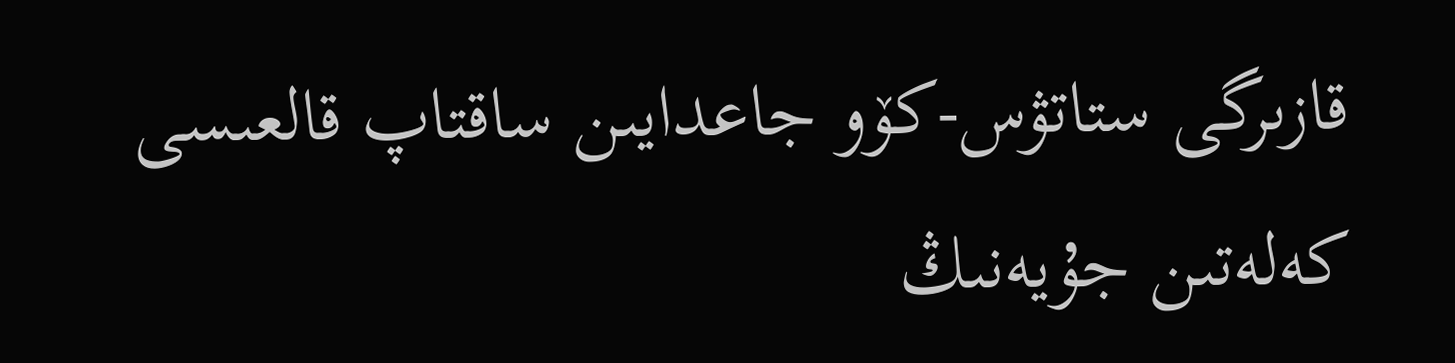قازىرگى ستاتۋس-كۆو جاعدايىن ساقتاپ قالعىسى كەلەتىن جۇيەنىڭ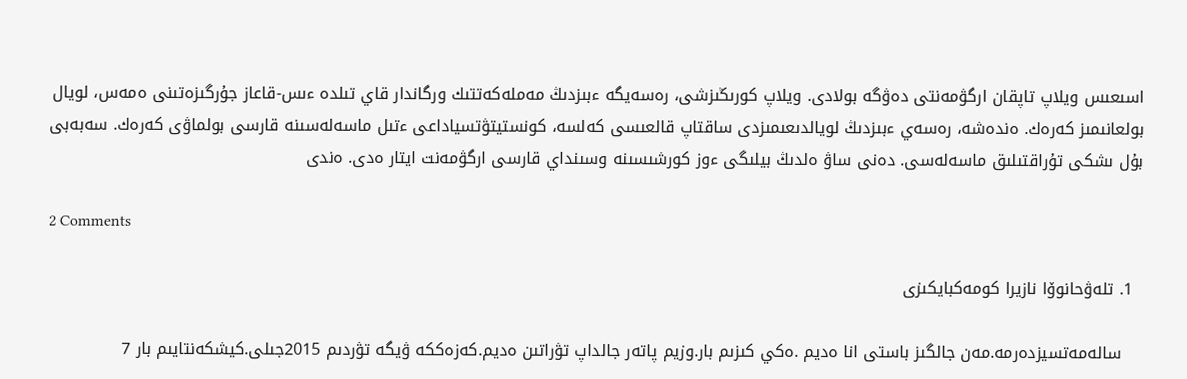اسىعىس ويلاپ تاپقان ارگۋمەنتى دەۋگە بولادى. ويلاپ كورىڭىزشى، رەسەيگە ءبىزدىڭ مەملەكەتتىك ورگاندار قاي تىلدە ءىس-قاعاز جۇرگىزەتىنى ەمەس، لويال بولعانىمىز كەرەك. ەندەشە، رەسەي ءبىزدىڭ لويالدىعىمىزدى ساقتاپ قالعىسى كەلسە، كونستيتۋتسياداعى ءتىل ماسەلەسىنە قارسى بولماۋى كەرەك. سەبەبى بۇل ىشكى تۇراقتىلىق ماسەلەسى. دەنى ساۋ ەلدىڭ بيلىگى ءوز كورشىسىنە وسىنداي قارسى ارگۋمەنت ايتار ەدى. ەندى

2 Comments

  1. تلەۋحانوۆا نازيرا كومەكبايكىزى

    سالەمەتسيزدەرمە.مەن جالگىز باستى انا ەديم .ەكي كىزىم بار.وزيم پاتەر جالداپ تۋراتىن ەديم.كەزەككە ۋيگە تۋردىم 2015جىلى.كيشكەنتايىم بار 7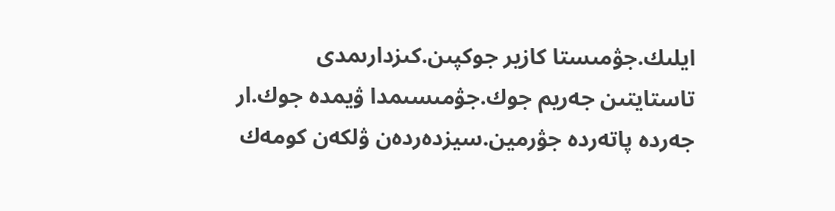ايلىك.جۋمىستا كازير جوكپىن.كىزدارىمدى تاستايتىن جەريم جوك.جۋمىسىمدا ۋيمدە جوك.ار جەردە پاتەردە جۋرمين.سيزدەردەن ۋلكەن كومەك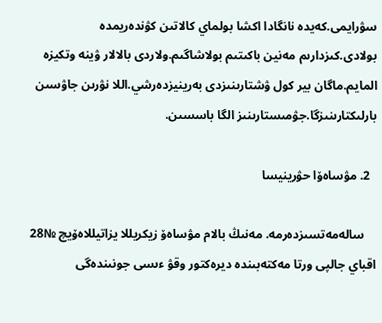سۋرايمى.كەيدە نانگادا اكشا بولماي كالاتىن كۋندەريمدە بولادى.كىزدارىم مەنين باكىتىم بولاشاگىم.ولاردى بالالار ۋينە وتكيزە المايم.ماگان بير كول ۋشتارىنىزدى بەرينيزدەرشي.اللا نۋرىن جاۋسىن بارلىكتارىنىزگا.جۋمىستارىنىز الگا باسسىن.

  2. مۋساەۆا حۋرينيسا

    سالەمەتسىزدەرمە. مەنىڭ بالام مۋساەۆ زيكريللا يزاتيللاەۆيچ №28 اقباي جالپى ورتا مەكتەبىندە ديرەكتور وقۋ ءىسى جونىندەگى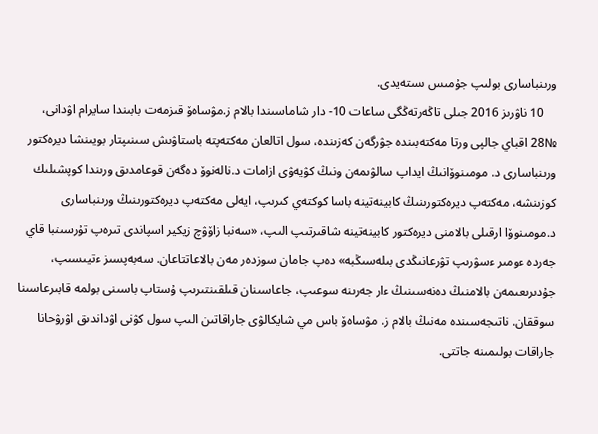ورىنباسارى بولىپ جۇمىس ىستەيدى.
    10 ناۋرىز 2016 جىلى تاڭەرتەڭگى ساعات 10- دار شاماسىندا بالام ز.مۋساەۆ قىزمەت بابىندا سايرام اۋدانى، №28 اقباي جالپى ورتا مەكتەبىندە جۋرگەن كەزىندە، سول اتالعان مەكتەپتە باستاۋىش سىنىپتار بويىنشا ديرەكتور ورىنباسارى د. مومىنوۆانىڭ ايداپ سالۋىمەن ونىڭ كۋيەۋى ازامات د.نالەنوۆ دەگەن قوعامدىق ورىندا كوپشىلىك كوزىنشە، مەكتەپ ديرەكتورىنىڭ كابينەتينە باسا كوكتەي كىرىپ، ايەلى مەكتەپ ديرەكتورىنىڭ ورىنباسارى د.مومىنوۆا ارقىلى بالامنى ديرەكتور كابينەتينە شاقىرتىپ الىپ، «سەنبا زاۆۋچ زيكير اسپاندى تىرەپ تۇرسىنبا قاي جەردە ءومىر ءسۋرىپ تۋرعانىڭدى بىلەسىڭبە» دەپ جامان سوزدەر مەن بالاعاتتاعان. سەبەپسىز ءتيىسىپ، جۇدىرىعىمەن بالامنىڭ دەنەسىنىڭ ءار جەرىنە سوعىپ، جاعاسىنان قىلقىنتىرىپ ۇستاپ باسىنى بولمە قابىرعاسىنا سوققان. ناتىجەسىندە مەنىڭ بالام ز. مۋساەۆ باس مي شايكالۋى جاراقاتىن الىپ سول كۋنى اۋداندىق اۋرۋحانا جاراقات بولىمىنە جاتتى.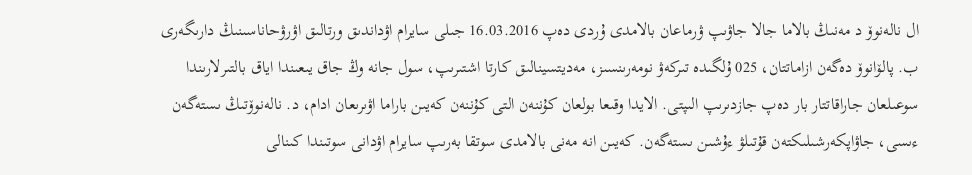ال نالەنوۆ د مەنىڭ بالاما جالا جاۋىپ ۋرماعان بالامدى ۇردى دەپ 16.03.2016 جىلى سايرام اۋداندىق ورتالىق اۋرۋحاناسىنىڭ دارىگەرى ب. پالۆانوۆ دەگەن ازاماتتان، 025 ۇلگىدە تىركەۋ نومەرىنسىز، مەديتسينالىق كارتا اشتىرىپ، سول جانە وڭ جاق يىعىندا اياق بالتىرلارىندا سوعىلعان جاراقاتتار بار دەپ جازدىرىپ الىپتى. الايدا وقىعا بولعان كۇننەن التى كۇننەن كەيىن باراما اۋىرىعان ادام، د. نالەنوۆتىڭ ىستەگەن ءىسى، جاۋاپكەرشىلىكتەن قۇتىلۋ ءۇشىن ىستەگەن. كەيىن انە مەنى بالامدى سوتقا بەرىپ سايرام اۋدانى سوتىندا كىنالى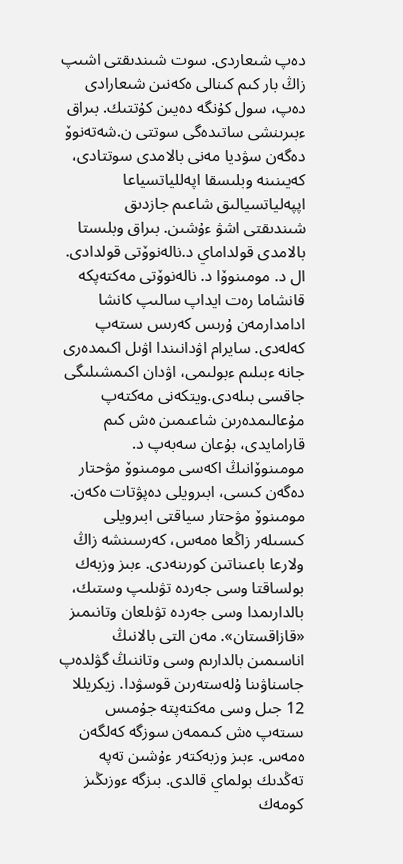دەپ شىعاردى. سوت شىندىقتى اشىپ زاڭ بار كىم كىنالى ەكەنىن شىعارادى دەپ، سول كۇنگە دەيىن كۇتتىك. بىراق ءبىرىنشى ساتىدەگى سوتتى ن.شەتەنوۆ دەگەن سۋديا مەنى بالامدى سوتتادى، كەيىنىنە وبلىسقا اپەللياتسياعا اپپەلياتسيالىق شاعىم جازدىق شىندىقتى اشۋ ءۇشىن. بىراق وبلىستا بالامدى قولداماي د.نالەنوۆتى قولدادى. ال د. مومىنوۆا د. نالەنوۆتى مەكتەپكە قانشاما رەت ايداپ سالىپ كانشا ادامدارمەن ۇرىس كەرىس ىستەپ كەلەدى. سايرام اۋدانىندا اۋىل اكىمدەرى جانە ءبىلىم ءبولىمى، اۋدان اكىمشىلىگى جاقسى بىلەدى.ويتكەنى مەكتەپ مۇعالىمدەرىن شاعىمىن ەش كىم قارامايدى، بۇعان سەبەپ د. مومىنوۆانىڭ اكەسى مومىنوۆ مۋحتار دەگەن كىسى، ابىرويلى دەپۋتات ەكەن. مومىنوۆ مۋحتار سياقتى ابىرويلى كىسىلەر زاڭعا ەمەس، كەرسىنشە زاڭ ولارعا باعىناتىن كورىنەدى. ءبىز وزبەك بولساقتا وسى جەردە تۋىلىپ وستىك، بالدارىمدا وسى جەردە تۋىلعان وتانىمىز «قازاقستان». مەن التى بالانىڭ اناسىمىن بالدارىم وسى وتاننىڭ گۋلدەپ جاسناۋىنا ۇلەستەرىن قوسۋدا. زيكريللا 12 جىل وسى مەكتەپتە جۇمىس ىستەپ ەش كىممەن سوزگە كەلگەن ەمەس. ءبىز وزبەكتەر ءۇشىن تەپە تەڭدىك بولماي قالدى. بىزگە ءوزىڭىز كومەك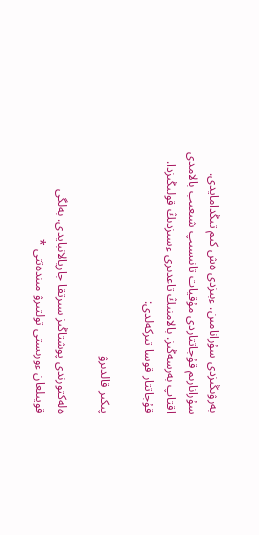بەرۋىڭىزدى سۇرانامىن. ءبىزدى ەش كىم تىڭدامايدى. سۇرانارىم قۇجاتتاردى مۇقيات تانىسىپ شىعىب بالامدى اقتاپ بەرسەڭىز. بالامنىڭ تاعدىرى ءسىزدىڭ قولىڭىزدا. قۇجاتتار قوسا تىركەلدى:

پىكىر قالدىرۋ

ەلەكتورندى پوشتاڭىز سىرتقا جاريالانبايدى. بەلگى قويىلعان ءورىستى تولتىرۋ مىندەتتى *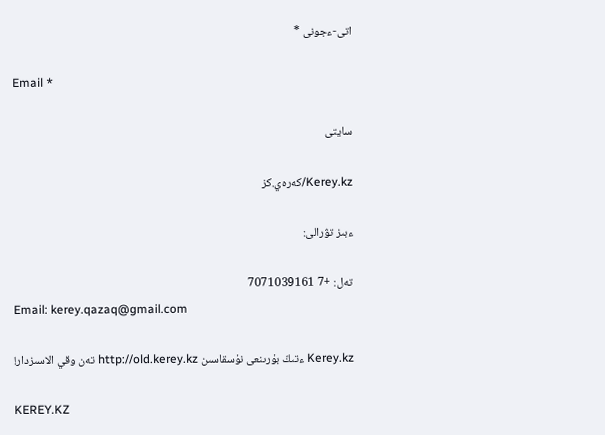اتى-ءجونى *

Email *

سايتى

Kerey.kz/كەرەي.كز

ءبىز تۋرالى:

تەل: +7 7071039161
Email: kerey.qazaq@gmail.com

Kerey.kz ءتىڭ بۇرىنعى نۇسقاسىن http://old.kerey.kz تەن وقي الاسىزدار!

KEREY.KZ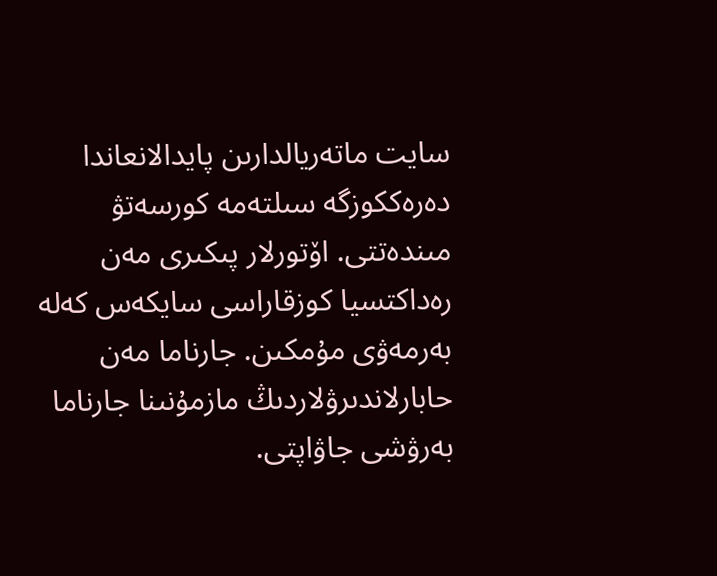سايت ماتەريالدارىن پايدالانعاندا دەرەككوزگە سىلتەمە كورسەتۋ مىندەتتى. اۆتورلار پىكىرى مەن رەداكتسيا كوزقاراسى سايكەس كەلە بەرمەۋى مۇمكىن. جارناما مەن حابارلاندىرۋلاردىڭ مازمۇنىنا جارناما بەرۋشى جاۋاپتى.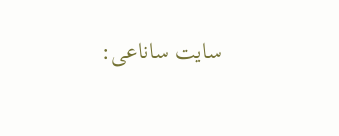سايت ساناعى: